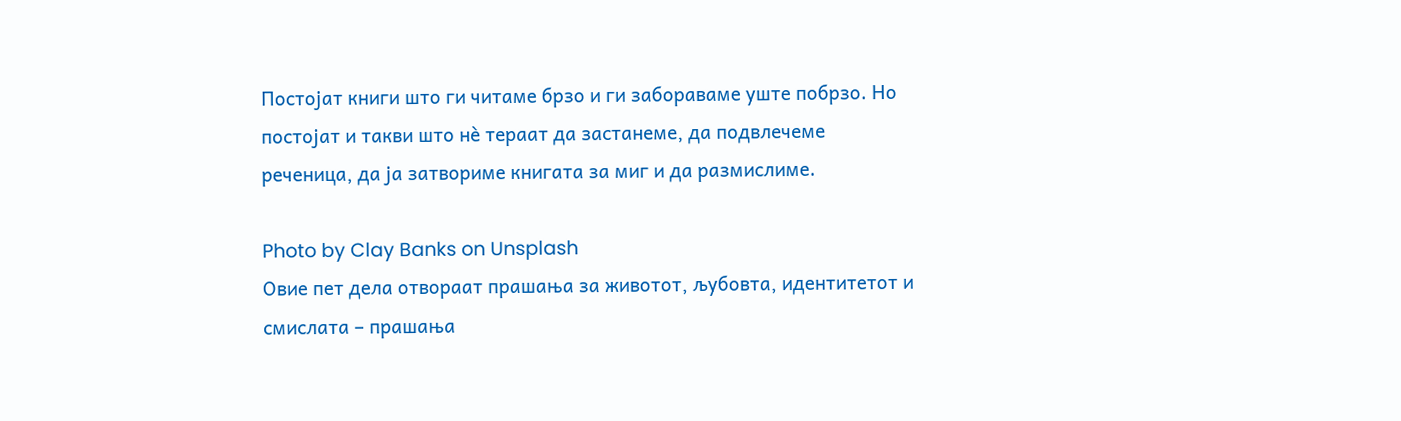Постојат книги што ги читаме брзо и ги забораваме уште побрзо. Но постојат и такви што нè тераат да застанеме, да подвлечеме реченица, да ја затвориме книгата за миг и да размислиме.

Photo by Clay Banks on Unsplash
Овие пет дела отвораат прашања за животот, љубовта, идентитетот и смислата – прашања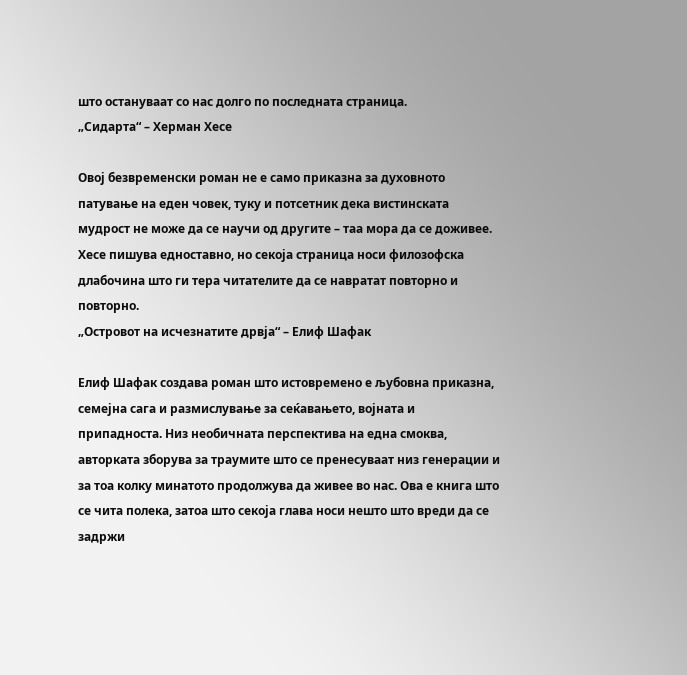што остануваат со нас долго по последната страница.
„Сидарта“ – Херман Хесе

Овој безвременски роман не е само приказна за духовното патување на еден човек, туку и потсетник дека вистинската мудрост не може да се научи од другите – таа мора да се доживее. Хесе пишува едноставно, но секоја страница носи филозофска длабочина што ги тера читателите да се навратат повторно и повторно.
„Островот на исчезнатите дрвја“ – Елиф Шафак

Елиф Шафак создава роман што истовремено е љубовна приказна, семејна сага и размислување за сеќавањето, војната и припадноста. Низ необичната перспектива на една смоква, авторката зборува за траумите што се пренесуваат низ генерации и за тоа колку минатото продолжува да живее во нас. Ова е книга што се чита полека, затоа што секоја глава носи нешто што вреди да се задржи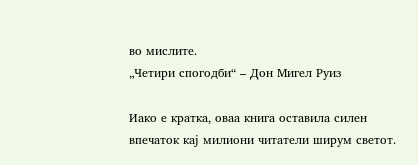во мислите.
„Четири спогодби“ – Дон Мигел Руиз

Иако е кратка, оваа книга оставила силен впечаток кај милиони читатели ширум светот.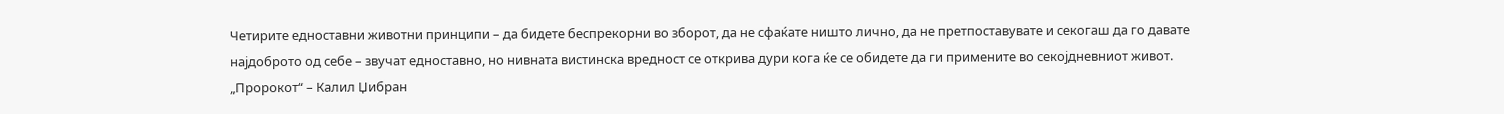Четирите едноставни животни принципи – да бидете беспрекорни во зборот, да не сфаќате ништо лично, да не претпоставувате и секогаш да го давате најдоброто од себе – звучат едноставно, но нивната вистинска вредност се открива дури кога ќе се обидете да ги примените во секојдневниот живот.
„Пророкот“ – Калил Џибран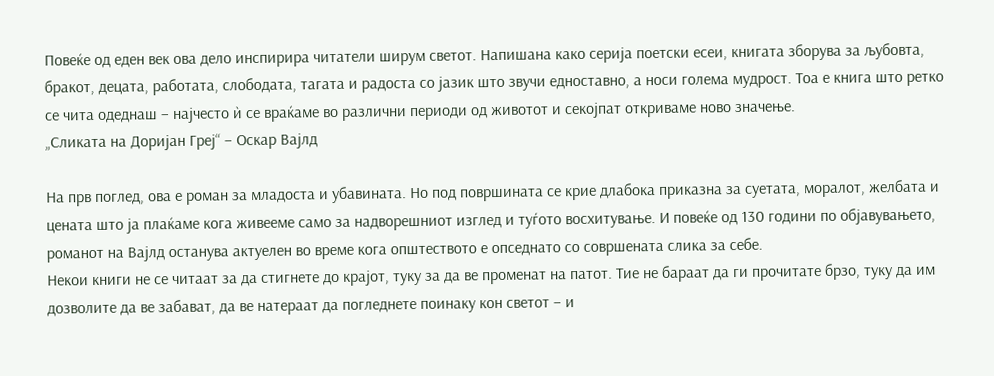Повеќе од еден век ова дело инспирира читатели ширум светот. Напишана како серија поетски есеи, книгата зборува за љубовта, бракот, децата, работата, слободата, тагата и радоста со јазик што звучи едноставно, а носи голема мудрост. Тоа е книга што ретко се чита одеднаш – најчесто ѝ се враќаме во различни периоди од животот и секојпат откриваме ново значење.
„Сликата на Доријан Греј“ – Оскар Вајлд

На прв поглед, ова е роман за младоста и убавината. Но под површината се крие длабока приказна за суетата, моралот, желбата и цената што ја плаќаме кога живееме само за надворешниот изглед и туѓото восхитување. И повеќе од 130 години по објавувањето, романот на Вајлд останува актуелен во време кога општеството е опседнато со совршената слика за себе.
Некои книги не се читаат за да стигнете до крајот, туку за да ве променат на патот. Тие не бараат да ги прочитате брзо, туку да им дозволите да ве забават, да ве натераат да погледнете поинаку кон светот – и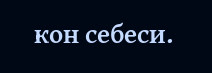кон себеси.